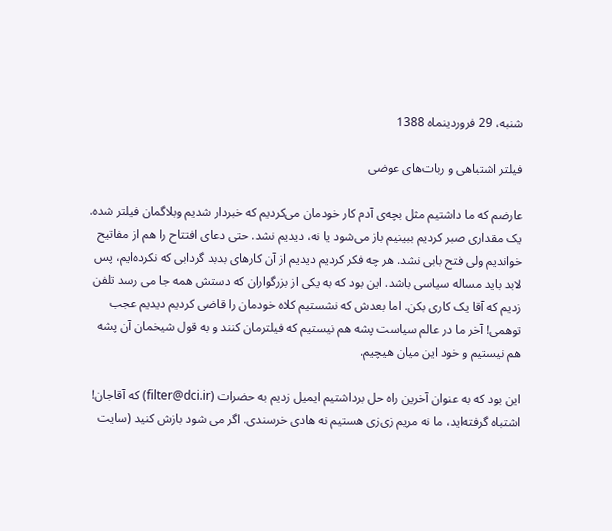شنبه، 29 فروردینماه 1388

فیلتر اشتباهی و ربات‌های عوضی

عارضم که ما داشتیم مثل بچه‌ی آدم کار خودمان می‌کردیم که خبردار شدیم وبلاگمان فیلتر شده. یک مقداری صبر کردیم ببینیم باز می‌شود یا نه، دیدیم نشد. حتی دعای افتتاح را هم از مفاتیح خواندیم ولی فتح بابی نشد. هر چه فکر کردیم دیدیم از آن کارهای بدبد گردابی که نکرده‌ایم، پس لابد باید مساله سیاسی باشد. این بود که به یکی از بزرگواران که دستش همه جا می رسد تلفن زدیم که آقا یک کاری بکن. اما بعدش که نشستیم کلاه خودمان را قاضی کردیم دیدیم عجب توهمی! آخر ما در عالم سیاست پشه هم نیستیم که فیلترمان کنند و به قول شیخمان آن پشه هم نیستیم و خود این میان هیچیم.

این بود که به عنوان آخرین راه حل برداشتیم ایمیل زدیم به حضرات (filter@dci.ir) که آقاجان! اشتباه گرفته‌اید، ما نه مریم زی‌زی هستیم نه هادی خرسندی. اگر می شود بازش کنید (سایت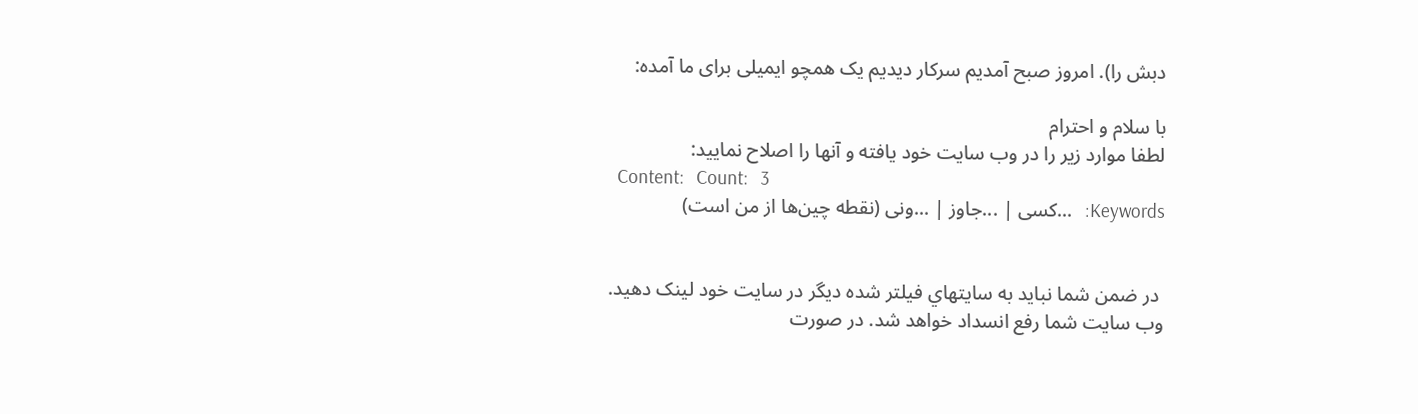دبش را). امروز صبح آمدیم سرکار دیدیم یک همچو ایمیلی برای ما آمده:

با سلام و احترام
لطفا موارد زیر را در وب سایت خود یافته و آنها را اصلاح نمایید:
  Content:   Count:   3
Keywords:   ...کسی | ...جاوز | ...ونی (نقطه چین‌ها از من است)


 در ضمن شما نبايد به سايتهاي فيلتر شده ديگر در سايت خود لينک دهيد.
وب سایت شما رفع انسداد خواهد شد. در صورت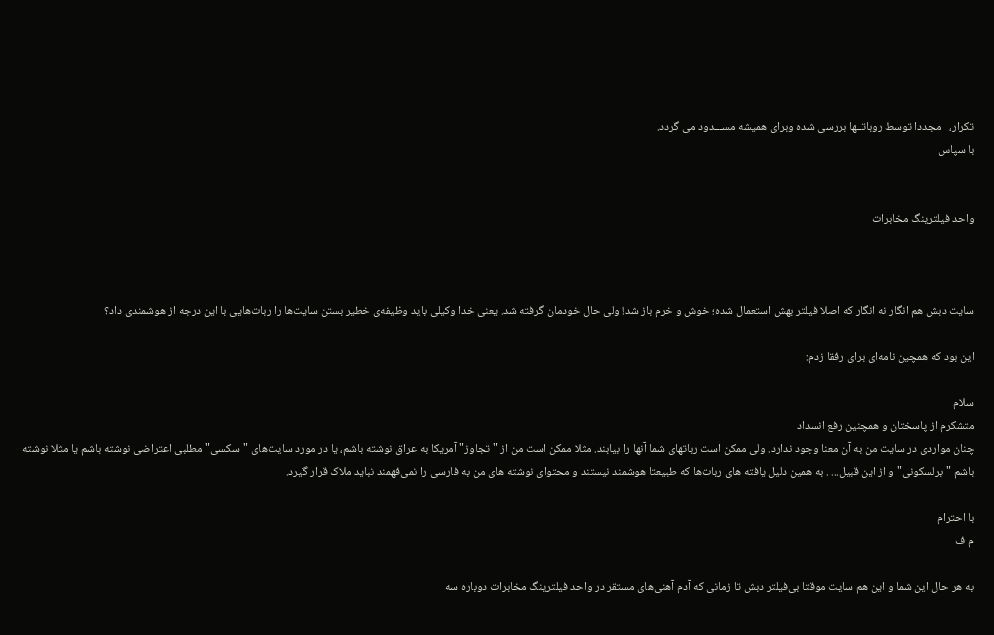تکرار،   مجددا توسط روباتــها بررسی شده وبرای همیشه مســـدود می گردد.
با سپاس


واحد فیلترینگ مخابرات



سایت دبش هم انگار نه انگار که اصلا فیلتر بهش استعمال شده؛ خوش و خرم باز شد! ولی حال خودمان گرفته شد. یعنی خدا وکیلی باید وظیفه‌ی خطیر بستن سایت‌ها را ربات‌هایی با این درجه از هوشمندی داد؟

این بود که همچین نامه‌ای برای رفقا زدم:

سلام
متشکرم از پاسختان و همچنین رفع انسداد
چنان مواردی در سایت من به آن معنا وجود ندارد. ولی ممکن است رباتهای شما آنها را بیابند. مثلا ممکن است من از "تجاوز" آمریکا به عراق نوشته باشم، یا در مورد سایت‌های "سکسی" مطلبی اعتراضی نوشته باشم یا مثلا نوشته باشم "برلسکونی" و از این قبیل... . به همین دلیل یافته های ربات‌ها که طبیعتا هوشمند نیستند و محتوای نوشته های من به فارسی را نمی‌فهمند نباید ملاک قرار گیرد.

با احترام
م ف

به هر حال این شما و این هم سایت موقتا بی‌فیلتر دبش تا زمانی که آدم آهنی‌های مستقر در واحد فیلترینگ مخابرات دوباره سه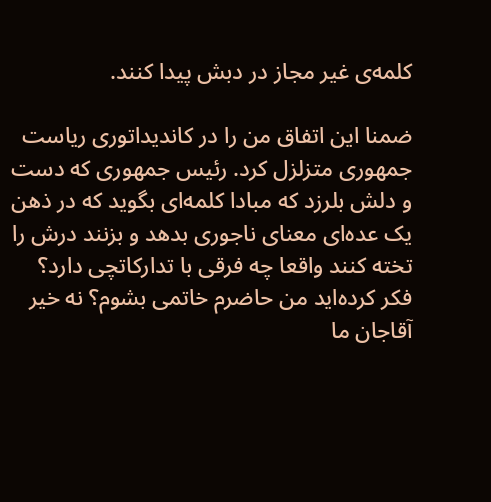کلمه‌ی غیر مجاز در دبش پیدا کنند.

ضمنا این اتفاق من را در کاندیداتوری ریاست جمهوری متزلزل کرد. رئیس جمهوری که دست و دلش بلرزد که مبادا کلمه‌ای بگوید که در ذهن یک عده‌ای معنای ناجوری بدهد و بزنند درش را تخته کنند واقعا چه فرقی با تدارکاتچی دارد؟ فکر کرده‌اید من حاضرم خاتمی بشوم؟ نه خیر آقاجان ما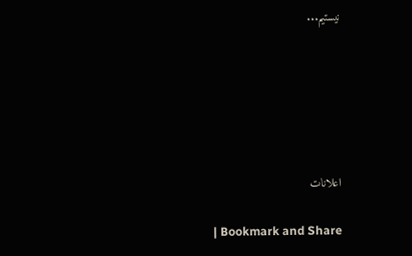نیستیم...






اعلانات

| Bookmark and Share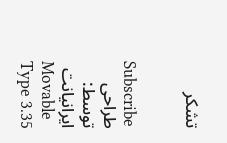تشکر


Subscribe
طراحی توسط: ايرانيانت
Movable Type 3.35